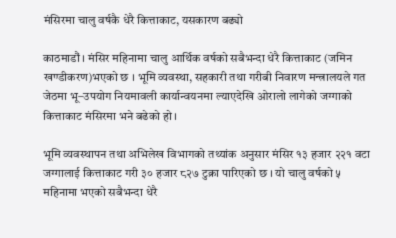मंसिरमा चालु वर्षकै धेरै कित्ताकाट, यसकारण बढ्यो

काठमाडौं । मंसिर महिनामा चालु आर्थिक वर्षको सबैभन्दा धेरै कित्ताकाट (जमिन खण्डीकरण)भएको छ । भूमि व्यवस्था, सहकारी तथा गरीबी निवारण मन्त्रालयले गत जेठमा भू–उपयोग नियमावली कार्यान्वयनमा ल्याएदेखि ओरालो लागेको जग्गाको कित्ताकाट मंसिरमा भने बढेको हो ।

भूमि व्यवस्थापन तथा अभिलेख विभागको तथ्यांक अनुसार मंसिर १३ हजार २२१ वटा जग्गालाई कित्ताकाट गरी ३० हजार ८२७ टुक्रा पारिएको छ । यो चालु वर्षको ५ महिनामा भएको सबैभन्दा धेरै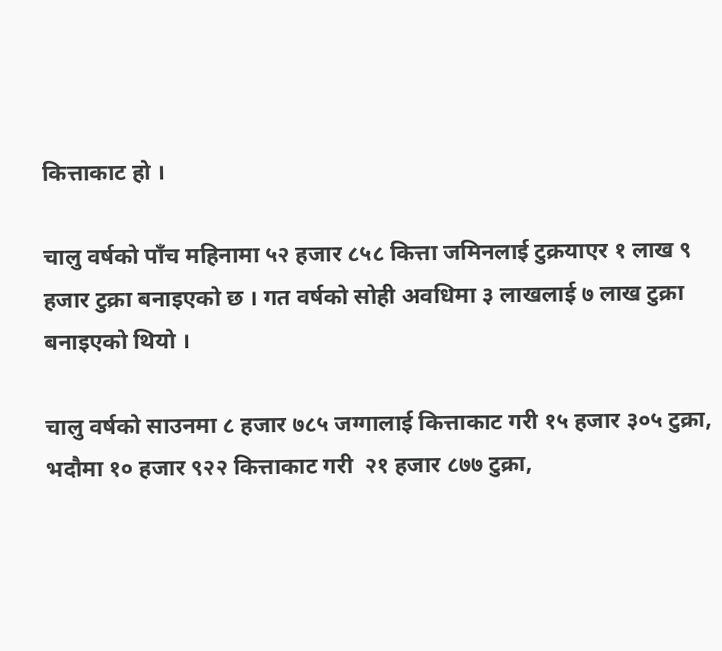कित्ताकाट हो ।

चालु वर्षको पाँच महिनामा ५२ हजार ८५८ कित्ता जमिनलाई टुक्रयाएर १ लाख ९ हजार टुक्रा बनाइएको छ । गत वर्षको सोही अवधिमा ३ लाखलाई ७ लाख टुक्रा बनाइएको थियो ।

चालु वर्षको साउनमा ८ हजार ७८५ जग्गालाई कित्ताकाट गरी १५ हजार ३०५ टुक्रा, भदौमा १० हजार ९२२ कित्ताकाट गरी  २१ हजार ८७७ टुक्रा,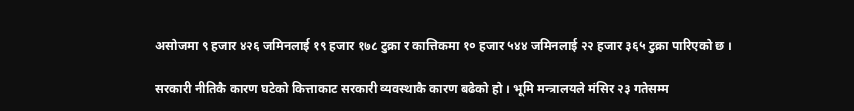असोजमा ९ हजार ४२६ जमिनलाई १९ हजार १७८ टुक्रा र कात्तिकमा १० हजार ५४४ जमिनलाई २२ हजार ३६५ टुक्रा पारिएको छ ।

सरकारी नीतिकै कारण घटेको कित्ताकाट सरकारी व्यवस्थाकै कारण बढेको हो । भूमि मन्त्रालयले मंसिर २३ गतेसम्म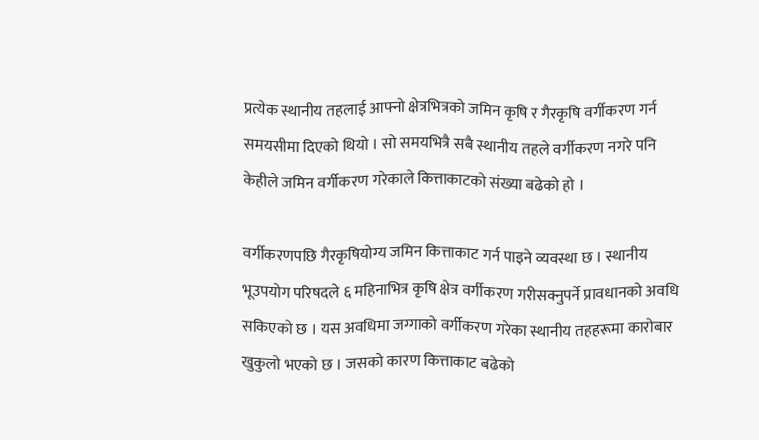प्रत्येक स्थानीय तहलाई आफ्नो क्षेत्रभित्रको जमिन कृषि र गैरकृषि वर्गीकरण गर्न समयसीमा दिएको थियो । सो समयभित्रै सबै स्थानीय तहले वर्गीकरण नगरे पनि केहीले जमिन वर्गीकरण गरेकाले कित्ताकाटको संख्या बढेको हो ।

वर्गीकरणपछि गैरकृषियोग्य जमिन कित्ताकाट गर्न पाइने व्यवस्था छ । स्थानीय भूउपयोग परिषदले ६ महिनाभित्र कृषि क्षेत्र वर्गीकरण गरीसक्नुपर्ने प्रावधानको अवधि सकिएको छ । यस अवधिमा जग्गाको वर्गीकरण गरेका स्थानीय तहहरूमा कारोबार खुकुलो भएको छ । जसको कारण कित्ताकाट बढेको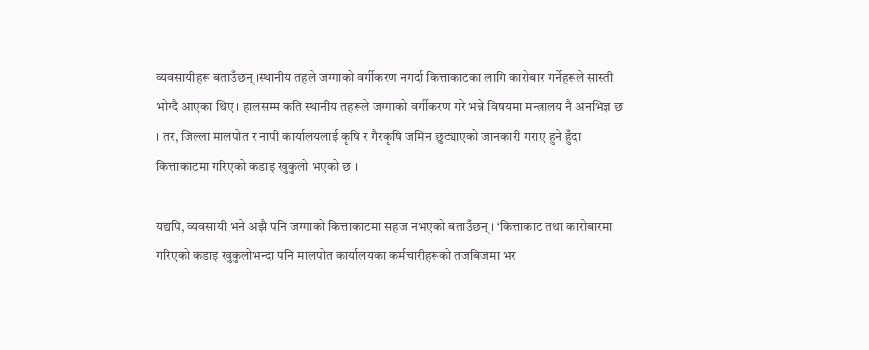व्यवसायीहरू बताउँछन् ।स्थानीय तहले जग्गाको वर्गीकरण नगर्दा कित्ताकाटका लागि कारोबार गर्नेहरूले सास्ती भोग्दै आएका थिए । हालसम्म कति स्थानीय तहरूले जग्गाको वर्गीकरण गरे भन्ने विषयमा मन्त्रालय नै अनभिज्ञ छ । तर, जिल्ला मालपोत र नापी कार्यालयलाई कृषि र गैरकृषि जमिन छुट्याएको जानकारी गराए हुने हुँदा कित्ताकाटमा गरिएको कडाइ खुकुलो भएको छ ।

यद्यपि, व्यवसायी भने अझै पनि जग्गाको कित्ताकाटमा सहज नभएको बताउँछन् । ‘कित्ताकाट तथा कारोबारमा गरिएको कडाइ खुकुलोभन्दा पनि मालपोत कार्यालयका कर्मचारीहरूको तजबिजमा भर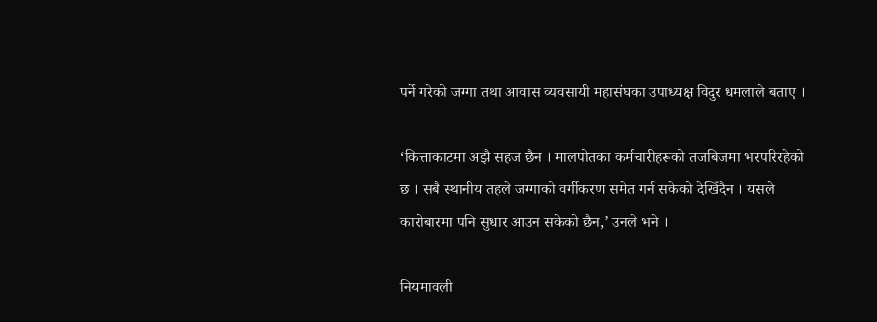पर्ने गरेको जग्गा तथा आवास व्यवसायी महासंघका उपाध्यक्ष विदुर धमलाले बताए ।

‘कित्ताकाटमा अझै सहज छैन । मालपोतका कर्मचारीहरूको तजबिजमा भरपरिरहेको छ । सबै स्थानीय तहले जग्गाको वर्गीकरण समेत गर्न सकेको देखिँदैन । यसले कारोबारमा पनि सुधार आउन सकेको छैन,’ उनले भने ।

नियमावली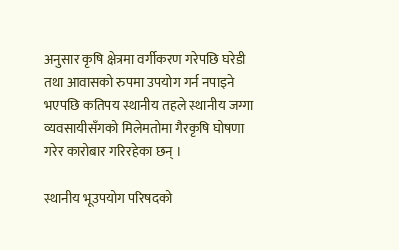अनुसार कृषि क्षेत्रमा वर्गीकरण गरेपछि घरेडी तथा आवासको रुपमा उपयोग गर्न नपाइने भएपछि कतिपय स्थानीय तहले स्थानीय जग्गा व्यवसायीसँगको मिलेमतोमा गैरकृषि घोषणा गरेर कारोबार गरिरहेका छन् ।

स्थानीय भूउपयोग परिषदको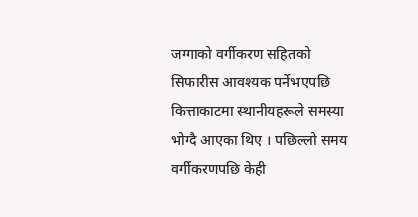जग्गाको वर्गीकरण सहितको सिफारीस आवश्यक पर्नेभएपछि कित्ताकाटमा स्थानीयहरूले समस्या भोग्दै आएका थिए । पछिल्लो समय वर्गीकरणपछि केही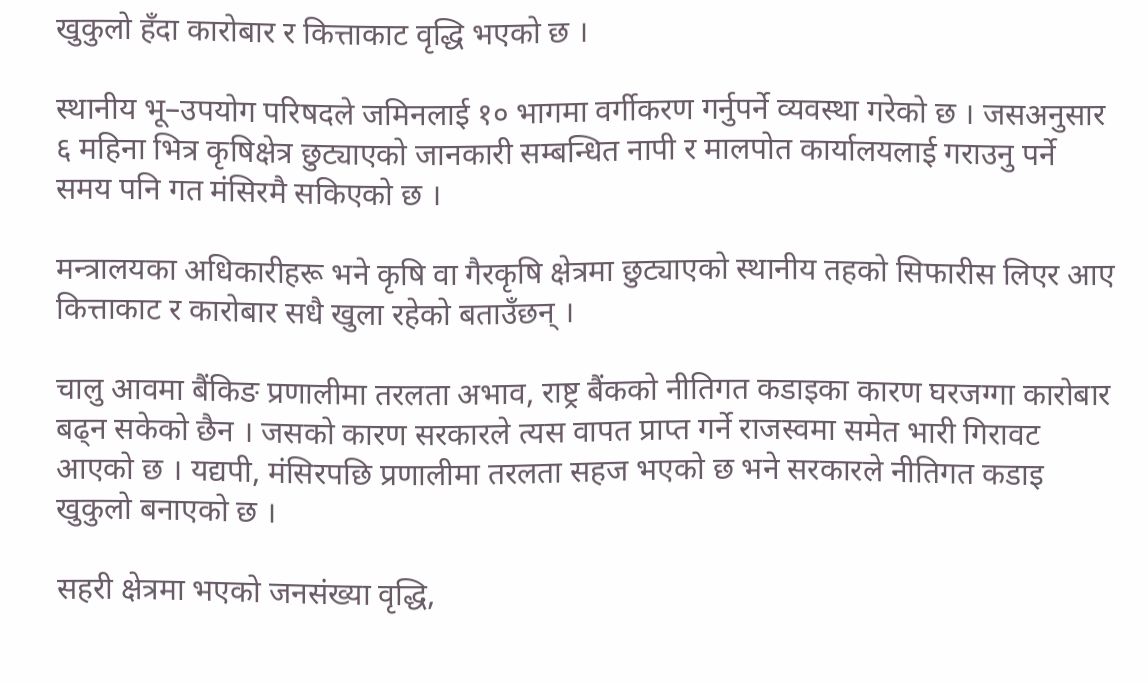खुकुलो हँदा कारोबार र कित्ताकाट वृद्धि भएको छ ।

स्थानीय भू–उपयोग परिषदले जमिनलाई १० भागमा वर्गीकरण गर्नुपर्ने व्यवस्था गरेको छ । जसअनुसार ६ महिना भित्र कृषिक्षेत्र छुट्याएको जानकारी सम्बन्धित नापी र मालपोत कार्यालयलाई गराउनु पर्ने समय पनि गत मंसिरमै सकिएको छ ।

मन्त्रालयका अधिकारीहरू भने कृषि वा गैरकृषि क्षेत्रमा छुट्याएको स्थानीय तहको सिफारीस लिएर आए कित्ताकाट र कारोबार सधै खुला रहेको बताउँछन् ।

चालु आवमा बैंकिङ प्रणालीमा तरलता अभाव, राष्ट्र बैंकको नीतिगत कडाइका कारण घरजग्गा कारोबार बढ्न सकेको छैन । जसको कारण सरकारले त्यस वापत प्राप्त गर्ने राजस्वमा समेत भारी गिरावट आएको छ । यद्यपी, मंसिरपछि प्रणालीमा तरलता सहज भएको छ भने सरकारले नीतिगत कडाइ खुकुलो बनाएको छ ।

सहरी क्षेत्रमा भएको जनसंख्या वृद्धि,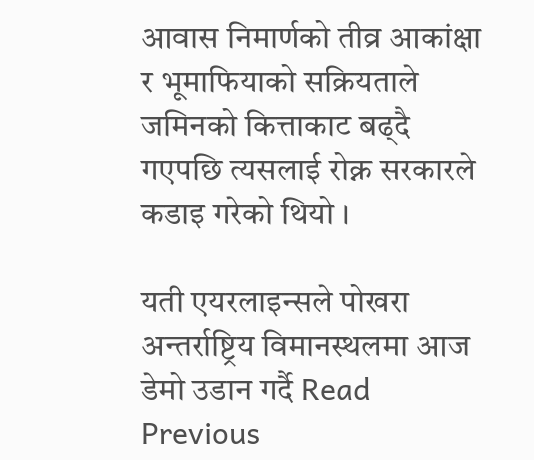आवास निमार्णको तीव्र आकांक्षा र भूमाफियाको सक्रियताले जमिनको कित्ताकाट बढ्दै गएपछि त्यसलाई रोक्न सरकारले कडाइ गरेको थियो ।

यती एयरलाइन्सले पोखरा अन्तर्राष्ट्रिय विमानस्थलमा आज डेमो उडान गर्दै Read Previous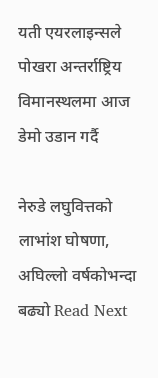यती एयरलाइन्सले पोखरा अन्तर्राष्ट्रिय विमानस्थलमा आज डेमो उडान गर्दै

नेरुडे लघुवित्तको लाभांश घोषणा, अघिल्लो वर्षकोभन्दा बढ्यो Read Next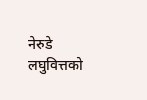नेरुडे लघुवित्तको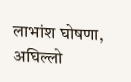लाभांश घोषणा, अघिल्लो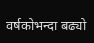वर्षकोभन्दा बढ्यो